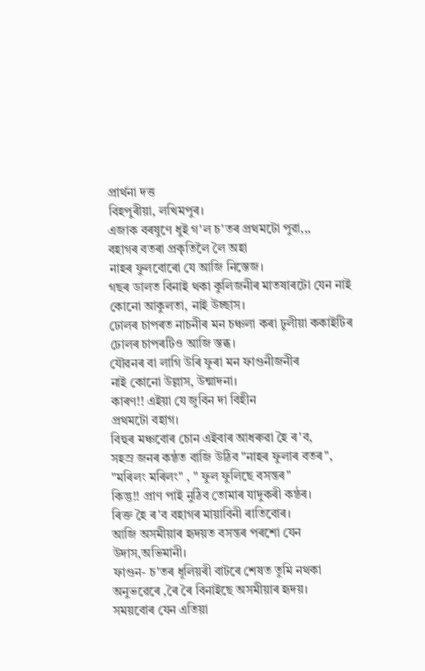প্ৰাৰ্থনা দত্ত
বিহপুৰীয়া, লখিমপুৰ।
এজাক বৰষুণে ধুই গ'ল চ'তৰ প্ৰথমটো পুৱা,,,
বহাগৰ বতৰা প্ৰকৃতিলৈ লৈ অহা
নাহৰ ফুলবোৰো যে আজি নিস্তেজ।
গছৰ ডালত বিনাই থকা কুলিজনীৰ মাতষাৰটো যেন নাই কোনো আকুলতা, নাই উচ্ছাস।
ঢোলৰ চাপৰত নাচনীৰ মন চঞ্চলা কৰা ঢুলীয়া ককাইটিৰ ঢোলৰ চাপৰটিও আজি স্তব্ধ।
যৌৱনৰ বা লাগি উৰি ফুৰা মন ফাগুনীজনীৰ
নাই কোনো উল্লাস, উন্মাদনা।
কাৰণ!! এইয়া যে জুবিন দা বিহীন
প্ৰথমটো বহাগ।
বিহুৰ মঞ্চবোৰ চোন এইবাৰ আধৰুৱা হৈ ৰ'ব,
সহস্ৰ জনৰ কন্ঠত বাজি উঠিব "নাহৰ ফুলাৰ বতৰ", "মৰিলং মৰিলং" , " ফুল ফুলিছে বসন্তৰ"
কিন্তু!! প্ৰাণ পাই নুঠিব তোমাৰ যাদুকৰী কন্ঠৰ।
ৰিক্ত হৈ ৰ'ব বহাগৰ মায়াবিনী ৰাতিবোৰ।
আজি অসমীয়াৰ হৃদয়ত বসন্তৰ পৰশো যেন
উদাস,অভিমানী।
ফাগুন- চ'তৰ ধূলিয়ৰী বাটৰে শেষত তুমি নথকা
অনুভৱেৰে ,ৰৈ ৰৈ বিনাইছে অসমীয়াৰ হৃদয়।
সময়বোৰ যেন এতিয়া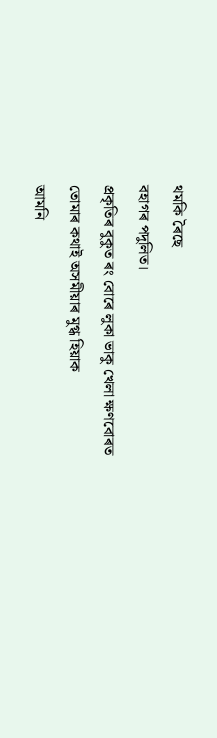থমকি ৰৈছে
বহাগৰ পদুলিত।
প্ৰকৃতিৰ বুকুত ৰং বোৰে লুকা ভাকু খেলা ক্ষণবোৰত
তোমাৰ কথাই অসমীয়াৰ মুগ্ধ হিয়াক
আমনি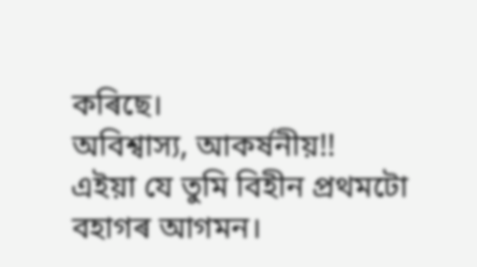কৰিছে।
অবিশ্বাস্য, আকৰ্ষনীয়!!
এইয়া যে তুমি বিহীন প্ৰথমটো বহাগৰ আগমন।